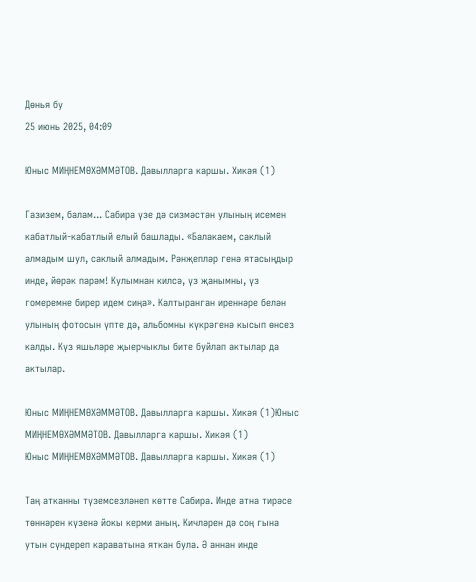Дөнья бу
25 июнь 2025, 04:09

Юныс МИҢНЕМӨХƏММƏТОВ. Давылларга каршы. Хикәя (1)

Газизем, балам... Сабира үзе дә сизмәстән улының исемен кабатлый-кабатлый елый башлады. «Балакаем, саклый алмадым шул, саклый алмадым. Рәнҗепләр генә ятасыңдыр инде, йөрәк парәм! Кулымнан килсә, үз җанымны, үз гомеремне бирер идем сиңа». Калтыранган иреннәре белән улының фотосын үпте дә, альбомны күкрәгенә кысып өнсез калды. Күз яшьләре җыерчыклы бите буйлап актылар да актылар.

Юныс МИҢНЕМӨХƏММƏТОВ. Давылларга каршы. Хикәя (1)Юныс МИҢНЕМӨХƏММƏТОВ. Давылларга каршы. Хикәя (1)
Юныс МИҢНЕМӨХƏММƏТОВ. Давылларга каршы. Хикәя (1)

Таң атканны түземсезләнеп көтте Сабира. Инде атна тирәсе төннәрен күзенә йокы керми аның. Кичләрен дә соң гына утын сүндереп караватына яткан була. Ә аннан инде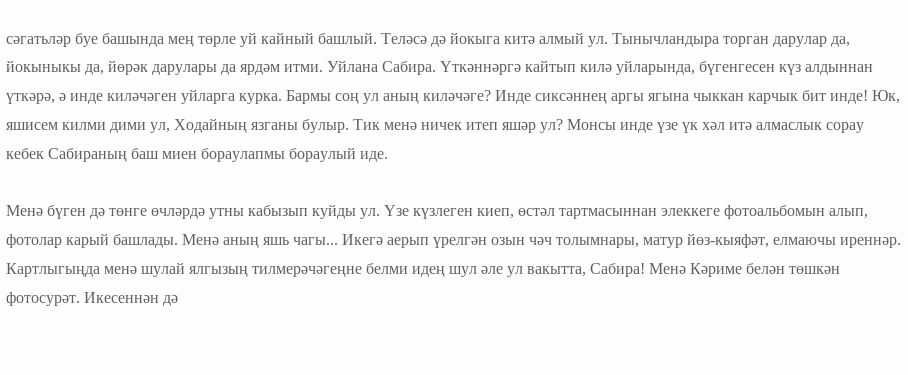сәгатьләр буе башында мең төрле уй кайный башлый. Теләсә дә йокыга китә алмый ул. Тынычландыра торган дарулар да, йокыныкы да, йөрәк дарулары да ярдәм итми. Уйлана Сабира. Үткәннәргә кайтып килә уйларында, бүгенгесен күз алдыннан үткәрә, ә инде киләчәген уйларга курка. Бармы соң ул аның киләчәге? Инде сиксәннең аргы ягына чыккан карчык бит инде! Юк, яшисем килми дими ул, Ходайның язганы булыр. Тик менә ничек итеп яшәр ул? Монсы инде үзе үк хәл итә алмаслык сорау кебек Сабираның баш миен бораулапмы бораулый иде.

Менә бүген дә төнге өчләрдә утны кабызып куйды ул. Үзе күзлеген киеп, өстәл тартмасыннан элеккеге фотоальбомын алып, фотолар карый башлады. Менә аның яшь чагы... Икегә аерып үрелгән озын чәч толымнары, матур йөз-кыяфәт, елмаючы иреннәр. Картлыгыңда менә шулай ялгызың тилмерәчәгеңне белми идең шул әле ул вакытта, Сабира! Менә Кәриме белән төшкән фотосурәт. Икесеннән дә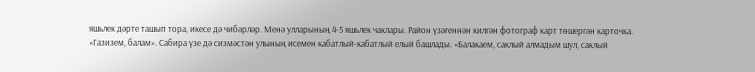яшьлек дәрте ташып тора, икесе дә чибәрләр. Менә улларының 4-5 яшьлек чаклары. Район үзәгеннән килгән фотограф карт төшергән карточка. «Газизем, балам». Сабира үзе дә сизмәстән улының исемен кабатлый-кабатлый елый башлады. «Балакаем, саклый алмадым шул, саклый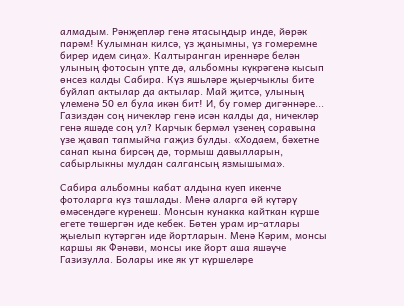алмадым. Рәнҗепләр генә ятасыңдыр инде, йөрәк парәм! Кулымнан килсә, үз җанымны, үз гомеремне бирер идем сиңа». Калтыранган иреннәре белән улының фотосын үпте дә, альбомны күкрәгенә кысып өнсез калды Сабира. Күз яшьләре җыерчыклы бите буйлап актылар да актылар. Май җитсә, улының үлеменә 50 ел була икән бит! И, бу гомер дигәннәре... Газиздән соң ничекләр генә исән калды да, ничекләр генә яшәде соң ул? Карчык бермәл үзенең соравына үзе җавап тапмыйча гаҗиз булды. «Ходаем, бәхетне санап кына бирсәң дә, тормыш давылларын, сабырлыкны мулдан салгансың язмышыма».

Сабира альбомны кабат алдына куеп икенче фотоларга күз ташлады. Менә аларга өй күтәрү өмәсендәге күренеш. Монсын кунакка кайткан күрше егете төшергән иде кебек. Бөтен урам ир-атлары җыелып күтәргән иде йортларын. Менә Кәрим, монсы каршы як Фәнәви, монсы ике йорт аша яшәүче Газизулла. Болары ике як ут күршеләре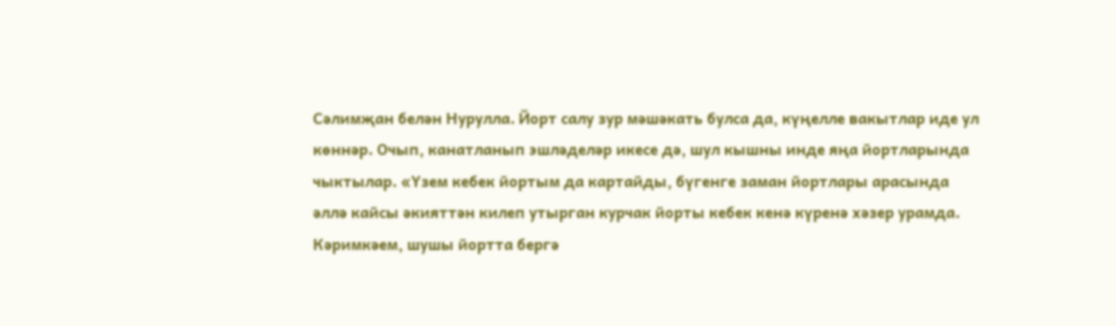Сәлимҗан белән Нурулла. Йорт салу зур мәшәкать булса да, күңелле вакытлар иде ул көннәр. Очып, канатланып эшләделәр икесе дә, шул кышны инде яңа йортларында чыктылар. «Үзем кебек йортым да картайды, бүгенге заман йортлары арасында әллә кайсы әкияттән килеп утырган курчак йорты кебек кенә күренә хәзер урамда. Кәримкәем, шушы йортта бергә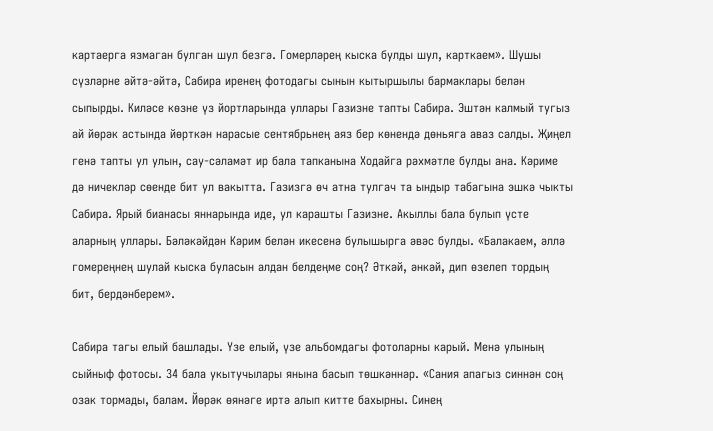картаерга язмаган булган шул безгә. Гомерләрең кыска булды шул, карткаем». Шушы сүзләрне әйтә-әйтә, Сабира иренең фотодагы сынын кытыршылы бармаклары белән сыпырды. Киләсе көзне үз йортларында уллары Газизне тапты Сабира. Эштән калмый тугыз ай йөрәк астында йөрткән нарасые сентябрьнең аяз бер көнендә дөньяга аваз салды. Җиңел генә тапты ул улын, сау-сәламәт ир бала тапканына Ходайга рәхмәтле булды ана. Кәриме дә ничекләр сөенде бит ул вакытта. Газизгә өч атна тулгач та ындыр табагына эшкә чыкты Сабира. Ярый бианасы яннарында иде, ул карашты Газизне. Акыллы бала булып үсте аларның уллары. Бәләкәйдән Кәрим белән икесенә булышырга әвәс булды. «Балакаем, әллә гомереңнең шулай кыска буласын алдан белдеңме соң? Әткәй, әнкәй, дип өзелеп тордың бит, бердәнберем».

Сабира тагы елый башлады. Үзе елый, үзе альбомдагы фотоларны карый. Менә улының сыйныф фотосы. 34 бала укытучылары янына басып төшкәннәр. «Сания апагыз синнән соң озак тормады, балам. Йөрәк өянәге иртә алып китте бахырны. Синең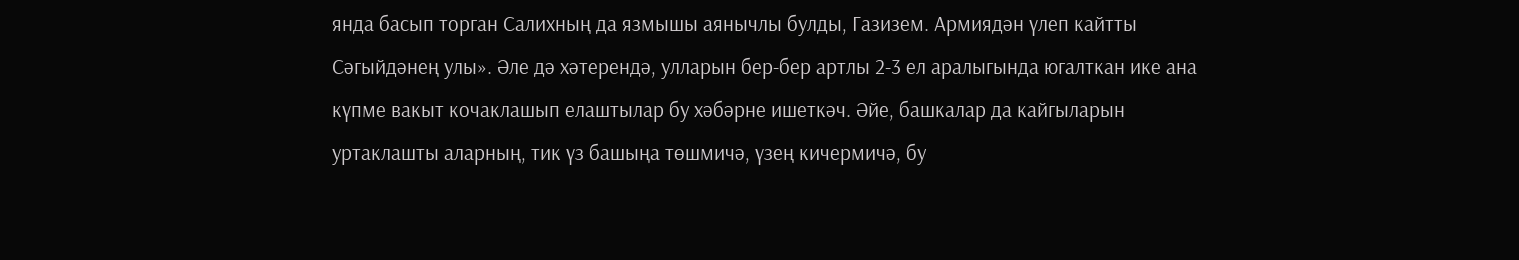янда басып торган Салихның да язмышы аянычлы булды, Газизем. Армиядән үлеп кайтты Сәгыйдәнең улы». Әле дә хәтерендә, улларын бер-бер артлы 2-3 ел аралыгында югалткан ике ана күпме вакыт кочаклашып елаштылар бу хәбәрне ишеткәч. Әйе, башкалар да кайгыларын уртаклашты аларның, тик үз башыңа төшмичә, үзең кичермичә, бу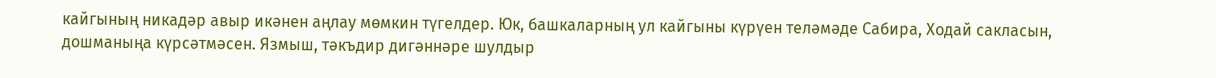кайгының никадәр авыр икәнен аңлау мөмкин түгелдер. Юк, башкаларның ул кайгыны күрүен теләмәде Сабира, Ходай сакласын, дошманыңа күрсәтмәсен. Язмыш, тәкъдир дигәннәре шулдыр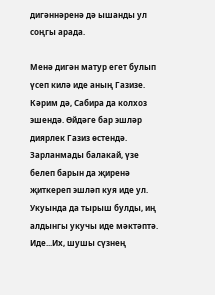дигәннәренә дә ышанды ул соңгы арада.

Менә дигән матур егет булып үсеп килә иде аның Газизе. Кәрим дә, Сабира да колхоз эшендә. Өйдәге бар эшләр диярлек Газиз өстендә. Зарланмады балакай, үзе белеп барын да җиренә җиткереп эшләп куя иде ул. Укуында да тырыш булды, иң алдынгы укучы иде мәктәптә. Иде...Их, шушы сүзнең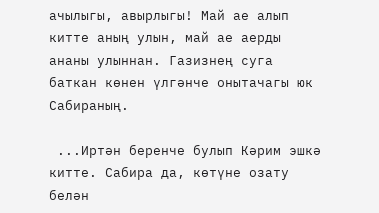ачылыгы, авырлыгы! Май ае алып китте аның улын, май ае аерды ананы улыннан. Газизнең суга баткан көнен үлгәнче онытачагы юк Сабираның.

 ...Иртән беренче булып Кәрим эшкә китте. Сабира да, көтүне озату белән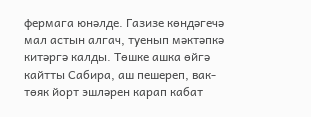фермага юнәлде. Газизе көндәгечә мал астын алгач, туенып мәктәпкә китәргә калды. Төшке ашка өйгә кайтты Сабира, аш пешереп, вак-төяк йорт эшләрен карап кабат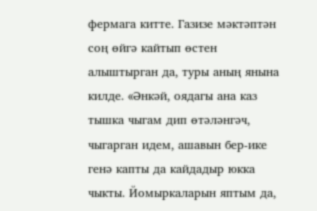фермага китте. Газизе мәктәптән соң өйгә кайтып өстен алыштырган да, туры аның янына килде. «Әнкәй, оядагы ана каз тышка чыгам дип өтәләнгәч, чыгарган идем, ашавын бер-ике генә капты да кайдадыр юкка чыкты. Йомыркаларын яптым да,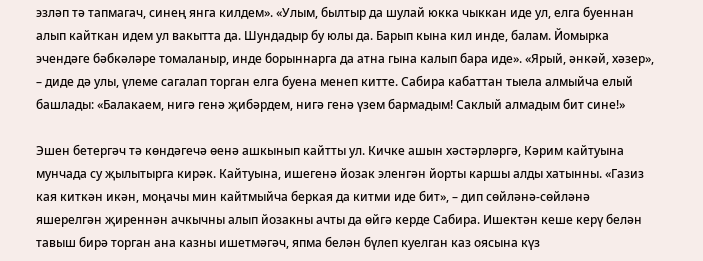эзләп тә тапмагач, синең янга килдем». «Улым, былтыр да шулай юкка чыккан иде ул, елга буеннан алып кайткан идем ул вакытта да. Шундадыр бу юлы да. Барып кына кил инде, балам. Йомырка эчендәге бәбкәләре томаланыр, инде борыннарга да атна гына калып бара иде». «Ярый, әнкәй, хәзер», – диде дә улы, үлеме сагалап торган елга буена менеп китте. Сабира кабаттан тыела алмыйча елый башлады: «Балакаем, нигә генә җибәрдем, нигә генә үзем бармадым! Саклый алмадым бит сине!»

Эшен бетергәч тә көндәгечә өенә ашкынып кайтты ул. Кичке ашын хәстәрләргә, Кәрим кайтуына мунчада су җылытырга кирәк. Кайтуына, ишегенә йозак эленгән йорты каршы алды хатынны. «Газиз кая киткән икән, моңачы мин кайтмыйча беркая да китми иде бит», – дип сөйләнә-сөйләнә яшерелгән җиреннән ачкычны алып йозакны ачты да өйгә керде Сабира. Ишектән кеше керү белән тавыш бирә торган ана казны ишетмәгәч, япма белән бүлеп куелган каз оясына күз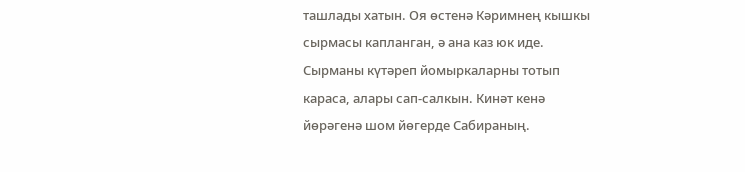ташлады хатын. Оя өстенә Кәримнең кышкы сырмасы капланган, ә ана каз юк иде. Сырманы күтәреп йомыркаларны тотып караса, алары сап-салкын. Кинәт кенә йөрәгенә шом йөгерде Сабираның.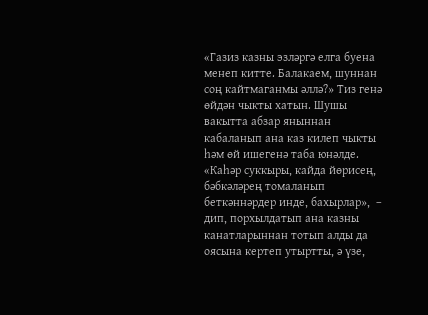«Газиз казны эзләргә елга буена менеп китте. Балакаем, шуннан соң кайтмаганмы әллә?» Тиз генә өйдән чыкты хатын. Шушы вакытта абзар яныннан кабаланып ана каз килеп чыкты һәм өй ишегенә таба юнәлде. «Каһәр суккыры, кайда йөрисең, бәбкәләрең томаланып беткәннәрдер инде, бахырлар»,  – дип, порхылдатып ана казны канатларыннан тотып алды да оясына кертеп утыртты, ә үзе,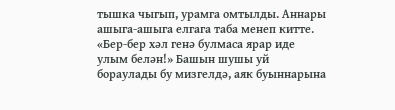тышка чыгып, урамга омтылды. Аннары ашыга-ашыга елгага таба менеп китте. «Бер-бер хәл генә булмаса ярар иде улым белән!» Башын шушы уй бораулады бу мизгелдә, аяк буыннарына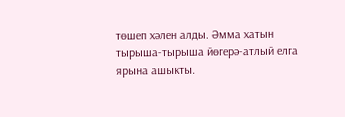төшеп хәлен алды. Әмма хатын тырыша-тырыша йөгерә-атлый елга ярына ашыкты.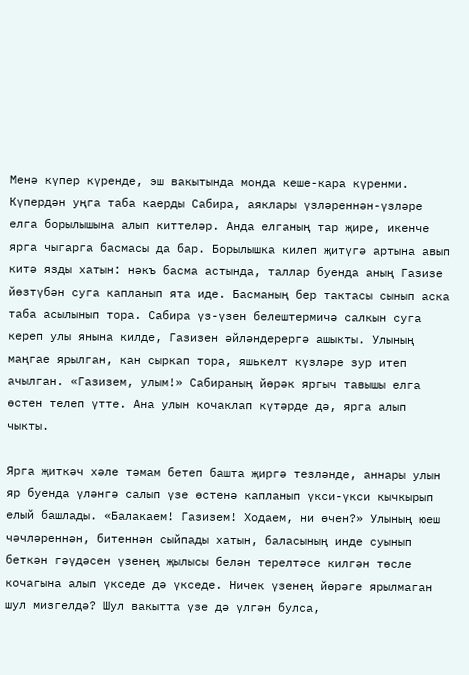Менә күпер күренде, эш вакытында монда кеше-кара күренми. Күпердән уңга таба каерды Сабира, аяклары үзләреннән-үзләре елга борылышына алып киттеләр. Анда елганың тар җире, икенче ярга чыгарга басмасы да бар. Борылышка килеп җитүгә артына авып китә язды хатын: нәкъ басма астында, таллар буенда аның Газизе йөзтүбән суга капланып ята иде. Басманың бер тактасы сынып аска таба асылынып тора. Сабира үз-үзен белештермичә салкын суга кереп улы янына килде, Газизен әйләндерергә ашыкты. Улының маңгае ярылган, кан сыркап тора, яшькелт күзләре зур итеп ачылган. «Газизем, улым!» Сабираның йөрәк яргыч тавышы елга өстен телеп үтте. Ана улын кочаклап күтәрде дә, ярга алып чыкты.

Ярга җиткәч хәле тәмам бетеп башта җиргә тезләнде, аннары улын яр буенда үләнгә салып үзе өстенә капланып үкси-үкси кычкырып елый башлады. «Балакаем! Газизем! Ходаем, ни өчен?» Улының юеш чәчләреннән, битеннән сыйпады хатын, баласының инде суынып беткән гәүдәсен үзенең җылысы белән терелтәсе килгән төсле кочагына алып үкседе дә үкседе. Ничек үзенең йөрәге ярылмаган шул мизгелдә? Шул вакытта үзе дә үлгән булса,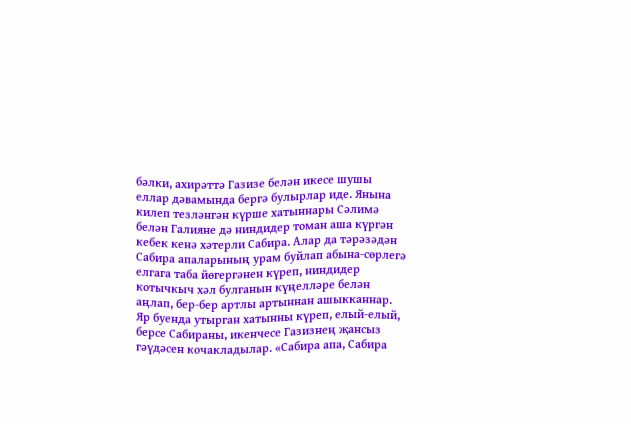бәлки, ахирәттә Газизе белән икесе шушы еллар дәвамында бергә булырлар иде. Янына килеп тезләнгән күрше хатыннары Сәлимә белән Галияне дә ниндидер томан аша күргән кебек кенә хәтерли Сабира. Алар да тәрәзәдән Сабира апаларының урам буйлап абына-сөрлегә елгага таба йөгергәнен күреп, ниндидер котычкыч хәл булганын күңелләре белән аңлап, бер-бер артлы артыннан ашыкканнар. Яр буенда утырган хатынны күреп, елый-елый, берсе Сабираны, икенчесе Газизнең җансыз гәүдәсен кочакладылар. «Сабира апа, Сабира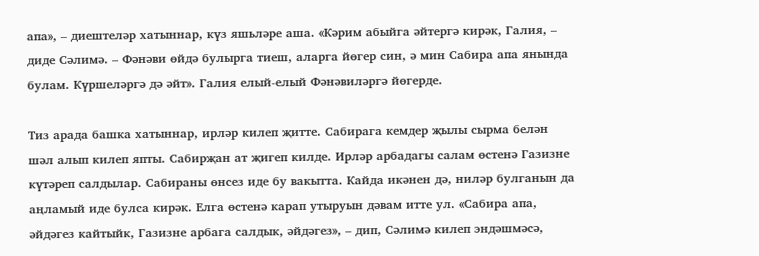апа», – диештеләр хатыннар, күз яшьләре аша. «Кәрим абыйга әйтергә кирәк, Галия, – диде Сәлимә. – Фәнәви өйдә булырга тиеш, аларга йөгер син, ә мин Сабира апа янында булам. Күршеләргә дә әйт». Галия елый-елый Фәнәвиләргә йөгерде.

Тиз арада башка хатыннар, ирләр килеп җитте. Сабирага кемдер җылы сырма белән шәл алып килеп япты. Сабирҗан ат җигеп килде. Ирләр арбадагы салам өстенә Газизне күтәреп салдылар. Сабираны өнсез иде бу вакытта. Кайда икәнен дә, ниләр булганын да аңламый иде булса кирәк. Елга өстенә карап утыруын дәвам итте ул. «Сабира апа, әйдәгез кайтыйк, Газизне арбага салдык, әйдәгез», – дип, Сәлимә килеп эндәшмәсә,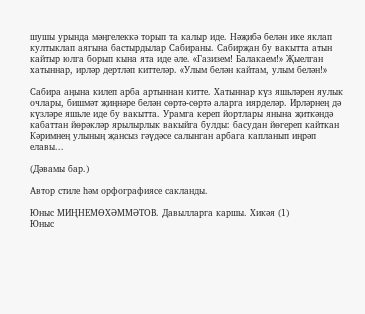шушы урында мәңгелеккә торып та калыр иде. Нәҗибә белән ике яклап култыклап аягына бастырдылар Сабираны. Сабирҗан бу вакытта атын кайтыр юлга борып кына ята иде әле. «Газизем! Балакаем!» Җыелган хатыннар, ирләр дертләп киттеләр. «Улым белән кайтам, улым белән!»

Сабира аңына килеп арба артыннан китте. Хатыннар күз яшьләрен яулык очлары, бишмәт җиңнәре белән сөртә-сөртә аларга иярделәр. Ирләрнең дә күзләре яшьле иде бу вакытта. Урамга кереп йортлары янына җиткәндә кабаттан йөрәкләр ярылырлык вакыйга булды: басудан йөгереп кайткан Кәримнең улының җансыз гәүдәсе салынган арбага капланып иңрәп елавы...

(Дәвамы бар.)

Автор стиле һәм орфографиясе сакланды.

Юныс МИҢНЕМӨХƏММƏТОВ. Давылларга каршы. Хикәя (1)
Юныс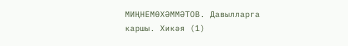МИҢНЕМӨХƏММƏТОВ. Давылларга каршы. Хикәя (1)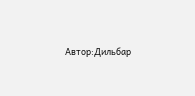Автор:Дильбар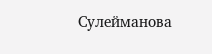Сулейманова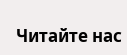Читайте нас